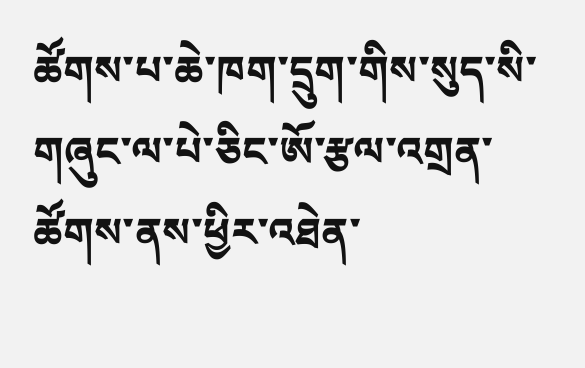ཚོགས་པ་ཆེ་ཁག་དྲུག་གིས་སུད་སི་གཞུང་ལ་པེ་ཅིང་ཨོ་རྩལ་འགྲན་ཚོགས་ནས་ཕྱིར་འཐེན་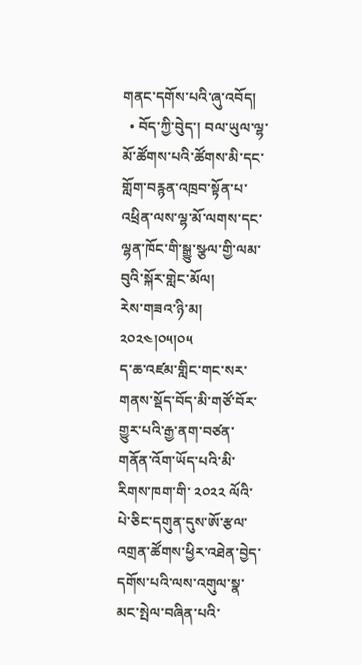གནང་དགོས་པའི་ཞུ་འབོད།
  • བོད་ཀྱི་བེུད་། བལ་ཡུལ་ལྷ་མོ་ཚོགས་པའི་ཚོགས་མི་དང་གློག་བརྙན་འཁྲབ་སྟོན་པ་འཕྲིན་ལས་ལྷ་མོ་ལགས་དང་ལྷན་ཁོང་གི་སྒྱུ་སྩལ་གྱི་ལམ་བུའི་སྐོར་གླེང་མོལ།
རེས་གཟའ་ཉི་མ། ༢༠༢༤།༠༥།༠༥
ད་ཆ་འཛམ་གླིང་གང་སར་གནས་སྡོད་བོད་མི་གཙོ་བོར་གྱུར་པའི་རྒྱ་ནག་བཙན་གནོན་འོག་ཡོད་པའི་མི་རིགས་ཁག་གི་ ༢༠༢༢ ལོའི་པེ་ཅིང་དགུན་དུས་ཨོ་རྩལ་འགྲན་ཚོགས་ཕྱིར་འཐེན་བྱེད་དགོས་པའི་ལས་འགུལ་སྣ་མང་སྤེལ་བཞིན་པའི་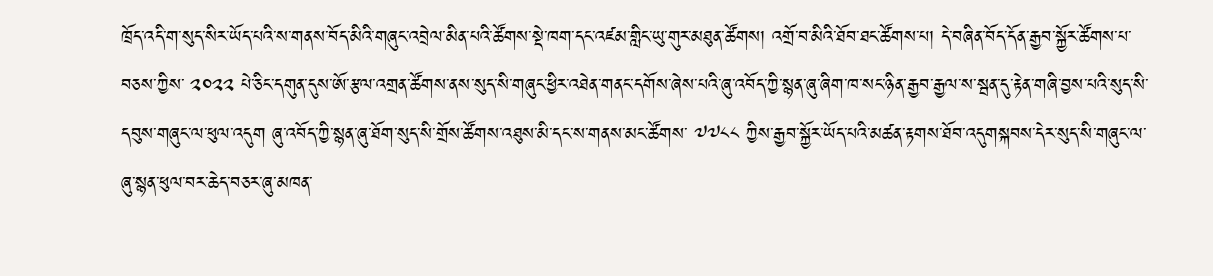ཁྲོད་འདི་ག་སུད་སིར་ཡོད་པའི་ས་གནས་བོད་མིའི་གཞུང་འབྲེལ་མིན་པའི་ཚོགས་སྡེ་ཁག་དང་འཛམ་གླིང་ཡུ་གུར་མཐུན་ཚོགས། འགྲོ་བ་མིའི་ཐོབ་ཐང་ཚོགས་པ། དེ་བཞིན་བོད་དོན་རྒྱབ་སྐྱོར་ཚོགས་པ་བཅས་ཀྱིས་ ༢༠༢༢ པེ་ཅིང་དགུན་དུས་ཨོ་རྩལ་འགྲན་ཚོགས་ནས་སུད་སི་གཞུང་ཕྱིར་འཐེན་གནང་དགོས་ཞེས་པའི་ཞུ་འབོད་ཀྱི་སྙན་ཞུ་ཞིག་ཁ་སང་ཉིན་རྒྱབ་རྒྱལ་ས་སྦན་དུ་རྟེན་གཞི་བྱས་པའི་སུད་སི་དབུས་གཞུང་ལ་ཕུལ་འདུག ཞུ་འབོད་ཀྱི་སྙན་ཞུ་ཐོག་སུད་སི་གྲོས་ཚོགས་འཐུས་མི་དང་ས་གནས་མང་ཚོགས་ ༧༧༨༨ ཀྱིས་རྒྱབ་སྐྱོར་ཡོད་པའི་མཚན་རྟགས་ཐོབ་འདུགསྐབས་དེར་སུད་སི་གཞུང་ལ་ཞུ་སྙན་ཕུལ་བར་ཆེད་བཅར་ཞུ་མཁན་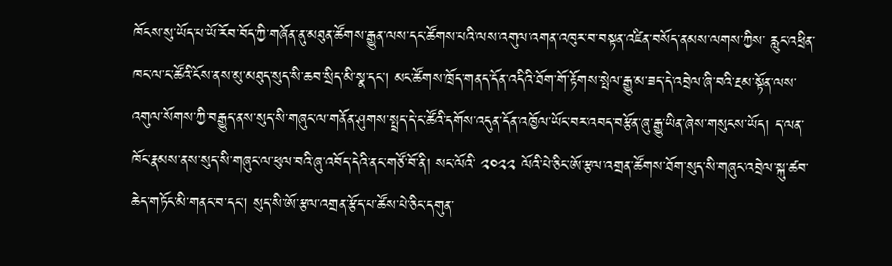ཁོངས་སུ་ཡོད་པ་ཡོ་རོབ་བོད་ཀྱི་གཞོན་ནུ་མཐུན་ཚོགས་རྒྱུན་ལས་དང་ཚོགས་པའི་ལས་འགུལ་འགན་འཁུར་བ་བསྟན་འཛིན་བསོད་ནམས་ལགས་ཀྱིས་ རླུང་འཕྲིན་ཁང་ལ་ང་ཚོའི་ངོས་ནས་མུ་མཐུད་སུད་སི་ཆབ་སྲིད་མི་སྣ་དང། མང་ཚོགས་ཁྲོད་གནད་དོན་འདིའི་ཐོག་གོ་རྟོགས་སྤེལ་རྒྱུ་མ་ཟད་དེ་འབྲེལ་ཞི་བའི་རྔམ་སྟོན་ལས་འགུལ་སོགས་ཀྱི་བརྒྱུད་ནས་སུད་སི་གཞུང་ལ་གནོན་ཤུགས་སྤྲད་དེ་ང་ཚོའི་དགོས་འདུན་དོན་འཁྱོལ་ཡོང་བར་འབད་བརྩོན་ཞུ་རྒྱུ་ཡིན་ཞེས་གསུངས་ཡོད། ད་ལན་ཁོང་རྣམས་ནས་སུད་སི་གཞུང་ལ་ཕུལ་བའི་ཞུ་འབོད་དེའི་ནང་གཙོ་བོ་ནི། སང་ལོའི་ ༢༠༢༢ ལོའི་པེ་ཅིང་ཨོ་རྩལ་འགྲན་ཚོགས་ཐོག་སུད་སི་གཞུང་འབྲེལ་སྐུ་ཚབ་ཆེད་གཏོང་མི་གནང་བ་དང། སུད་སི་ཨོ་རྩལ་འགྲན་རྩོད་པ་ཚོས་པེ་ཅིང་དགུན་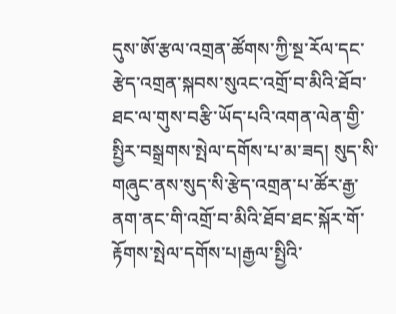དུས་ཨོ་རྩལ་འགྲན་ཚོགས་ཀྱི་སྔ་རོལ་དང་རྩེད་འགྲན་སྐབས་སུའང་འགྲོ་བ་མིའི་ཐོབ་ཐང་ལ་གུས་བརྩི་ཡོད་པའི་འགན་ལེན་གྱི་སྤྱིར་བསྒྲགས་སྤེལ་དགོས་པ་མ་ཟད། སུད་སི་གཞུང་ནས་སུད་སི་རྩེད་འགྲན་པ་ཚོར་རྒྱ་ནག་ནང་གི་འགྲོ་བ་མིའི་ཐོབ་ཐང་སྐོར་གོ་རྟོགས་སྤེལ་དགོས་པ།རྒྱལ་སྤྱིའི་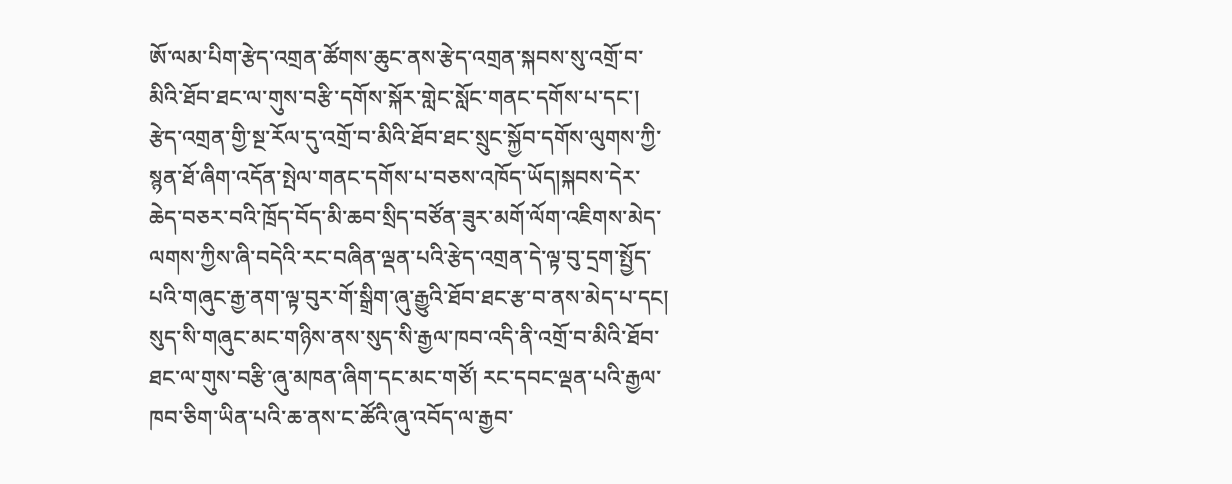ཨོ་ལམ་པིག་རྩེད་འགྲན་ཚོགས་ཆུང་ནས་རྩེད་འགྲན་སྐབས་སུ་འགྲོ་བ་མིའི་ཐོབ་ཐང་ལ་གུས་བརྩི་དགོས་སྐོར་གླེང་སློང་གནང་དགོས་པ་དང་། རྩེད་འགྲན་གྱི་སྔ་རོལ་དུ་འགྲོ་བ་མིའི་ཐོབ་ཐང་སྲུང་སྐྱོབ་དགོས་ལུགས་ཀྱི་སྙན་ཐོ་ཞིག་འདོན་སྤེལ་གནང་དགོས་པ་བཅས་འཁོད་ཡོད།སྐབས་དེར་ཆེད་བཅར་བའི་ཁྲོད་བོད་མི་ཆབ་སྲིད་བཙོན་ཟུར་མགོ་ལོག་འཇིགས་མེད་ལགས་ཀྱིས་ཞི་བདེའི་རང་བཞིན་ལྡན་པའི་རྩེད་འགྲན་དེ་ལྟ་བུ་དྲག་སྤྱོད་པའི་གཞུང་རྒྱ་ནག་ལྟ་བུར་གོ་སྒྲིག་ཞུ་རྒྱུའི་ཐོབ་ཐང་རྩ་བ་ནས་མེད་པ་དང། སུད་སི་གཞུང་མང་གཉིས་ནས་སུད་སི་རྒྱལ་ཁབ་འདི་ནི་འགྲོ་བ་མིའི་ཐོབ་ཐང་ལ་གུས་བརྩི་ཞུ་མཁན་ཞིག་དང་མང་གཙོ། རང་དབང་ལྡན་པའི་རྒྱལ་ཁབ་ཅིག་ཡིན་པའི་ཆ་ནས་ང་ཚོའི་ཞུ་འབོད་ལ་རྒྱབ་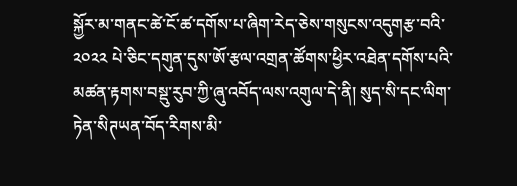སྐྱོར་མ་གནང་ཚེ་ངོ་ཚ་དགོས་པ་ཞིག་རེད་ཅེས་གསུངས་འདུགརྩ་བའི་ ༢༠༢༢ པེ་ཅིང་དགུན་དུས་ཨོ་རྩལ་འགྲན་ཚོགས་ཕྱིར་འཐེན་དགོས་པའི་མཚན་རྟགས་བསྡུ་རུབ་ཀྱི་ཞུ་འབོད་ལས་འགུལ་དེ་ནི། སུད་སི་དང་ལིག་ཏེན་སིཊཡན་བོད་རིགས་མི་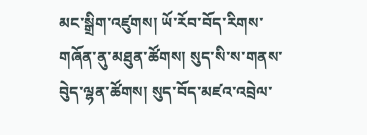མང་སྒྲིག་འཛུགས། ཡོ་རོབ་བོད་རིགས་གཞོན་ནུ་མཐུན་ཚོགས། སུད་སི་ས་གནས་བེུད་ལྷན་ཚོགས། སུད་བོད་མཛའ་འབྲེལ་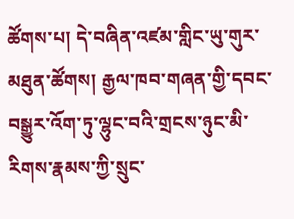ཚོགས་པ། དེ་བཞིན་འཛམ་གླིང་ཡུ་གུར་མཐུན་ཚོགས། རྒྱལ་ཁབ་གཞན་གྱི་དབང་བསྒྱུར་འོག་ཏུ་ལྷུང་བའི་གྲངས་ཉུང་མི་རིགས་རྣམས་ཀྱི་སྲུང་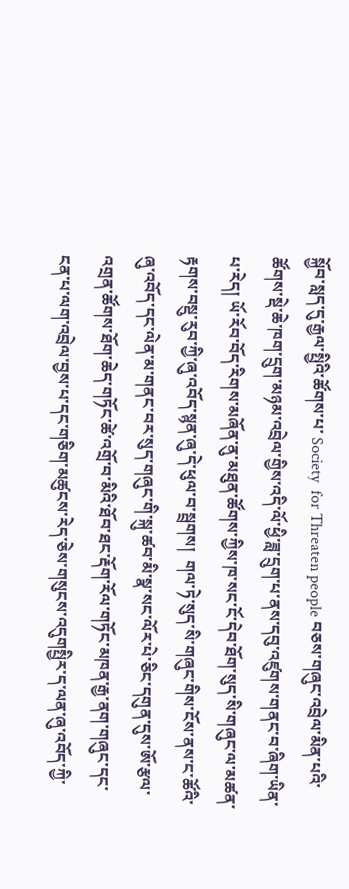སྐྱོབ་སླད་དུ་རྒྱལ་སྤྱིའི་ཚོགས་པ་ Society  for Threaten people བཅས་གཞུང་འབྲེལ་མིན་པའི་ཚོགས་སྡེ་ཆེ་ཁག་དྲུག་མཉམ་འབྲེལ་གྱིས་འདི་ལོ་ཕྱི་ཟླ་དྲུག་པ་ནས་དབུ་འཛུགས་གནང་བ་ཞིག་ཡིན་པ་རེད། ཡོ་རོབ་བོད་རིགས་མཞོན་ནུ་མཐུན་ཚོགས་ཀྱིས་ཁ་སང་ངོ་དེབ་ཐོག་སུད་སི་གཞུང་ལ་མཚན་རྟགས་བསྡུ་རུབ་ཀྱི་ཞུ་འབོད་སྙན་ཞུ་དེ་ཕུལ་བ་སྦྲགས།  གལ་ཏེ་སུད་སི་གཞུང་གིས་ངོས་ནས་ང་ཚོའི་ཞུ་འབོད་དང་ལེན་མ་གནང་བར་སུད་གཞུང་གི་སྐུ་ཚབ་མི་སྣ་སང་ལོར་པེ་ཅིང་དགུན་དུས་ཨོ་རྩལ་འགྲན་ཚོགས་ཐོག་ཆེད་གཏོང་ཚེ་འགྲོ་བ་མིའི་ཐོབ་ཐང་རྡོག་རོལ་གཏོང་མཁན་རྒྱ་ནག་གཞུང་དང་ངན་པ་ལག་འབྲེལ་བྱས་པ་དང་གཅིག་མཚུངས་རེད་ཅེས་གསུངས་འདུགསྤྱིར་ད་ལན་ཞུ་འབོད་ཀྱི་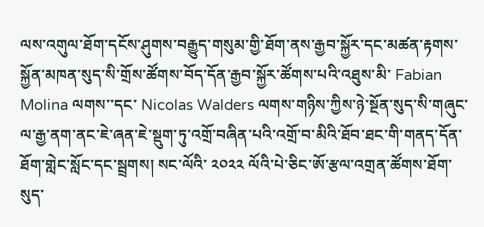ལས་འགུལ་ཐོག་དངོས་ཤུགས་བརྒྱུད་གསུམ་གྱི་ཐོག་ནས་རྒྱབ་སྐྱོར་དང་མཚན་རྟགས་སྐྱོན་མཁན་སུད་སི་གྲོས་ཚོགས་བོད་དོན་རྒྱབ་སྐྱོར་ཚོགས་པའི་འཐུས་མི་ Fabian Molina ལགས་་དང་ Nicolas Walders ལགས་གཉིས་ཀྱིས་ཉེ་སྔོན་སུད་སི་གཞུང་ལ་རྒྱ་ནག་ནང་ཇེ་ཞན་ཇེ་སྡུག་ཏུ་འགྲོ་བཞིན་པའི་འགྲོ་བ་མིའི་ཐོབ་ཐང་གི་གནད་དོན་ཐོག་གླེང་སློང་དང་སྦྲགས། སང་ལོའི་ ༢༠༢༢ ལོའི་པེ་ཅིང་ཨོ་རྩལ་འགྲན་ཚོགས་ཐོག་སུད་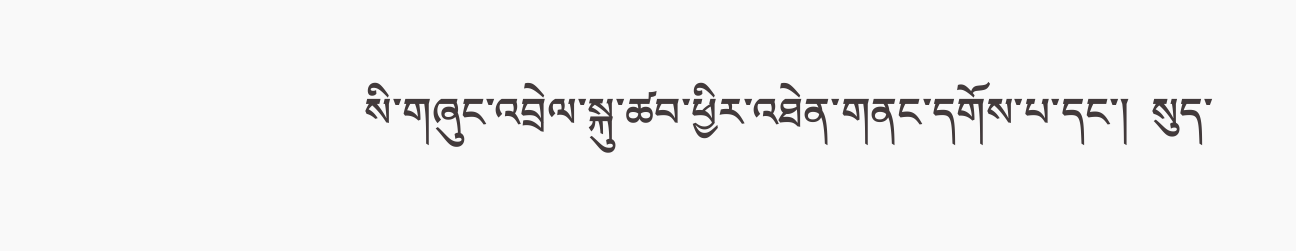སི་གཞུང་འབྲེལ་སྐུ་ཚབ་ཕྱིར་འཐེན་གནང་དགོས་པ་དང་།  སུད་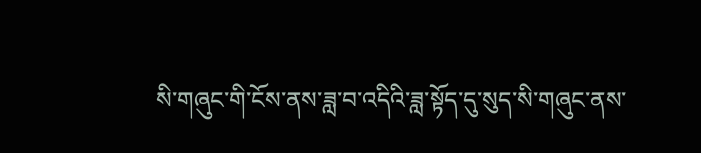སི་གཞུང་གི་ངོས་ནས་ཟླ་བ་འདིའི་ཟླ་སྟོད་དུ་སུད་སི་གཞུང་ནས་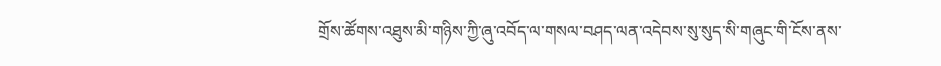གྲོས་ཚོགས་འཐུས་མི་གཉིས་ཀྱི་ཞུ་འབོད་ལ་གསལ་བཤད་ལན་འདེབས་སུ་སུད་སི་གཞུང་གི་ངོས་ནས་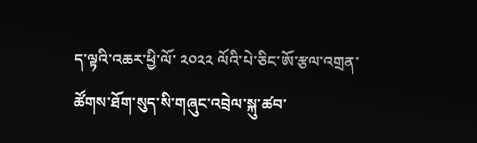ད་ལྟའི་འཆར་ཕྱི་ལོ་ ༢༠༢༢ ལོའི་པེ་ཅིང་ཨོ་རྩལ་འགྲན་ཚོགས་ཐོག་སུད་སི་གཞུང་འབྲེལ་སྐུ་ཚབ་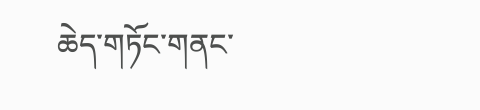ཆེད་གཏོང་གནང་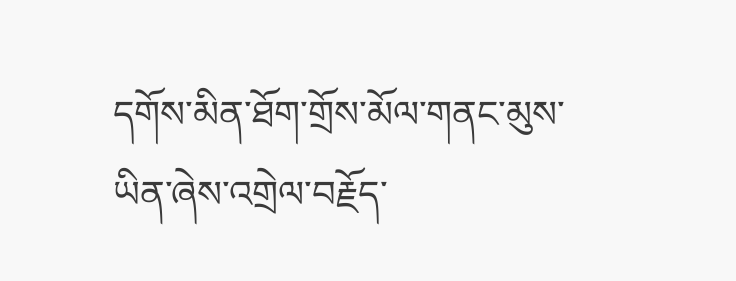དགོས་མིན་ཐོག་གྲོས་མོལ་གནང་མུས་ཡིན་ཞེས་འགྲེལ་བརྗོད་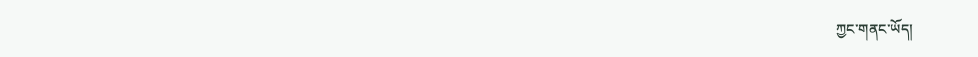ཀྱང་གནང་ཡོད།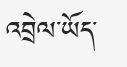འབྲེལ་ཡོད་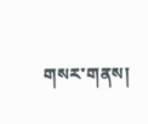གསར་གནས།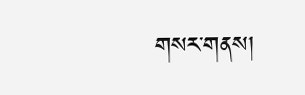གསར་གནས།